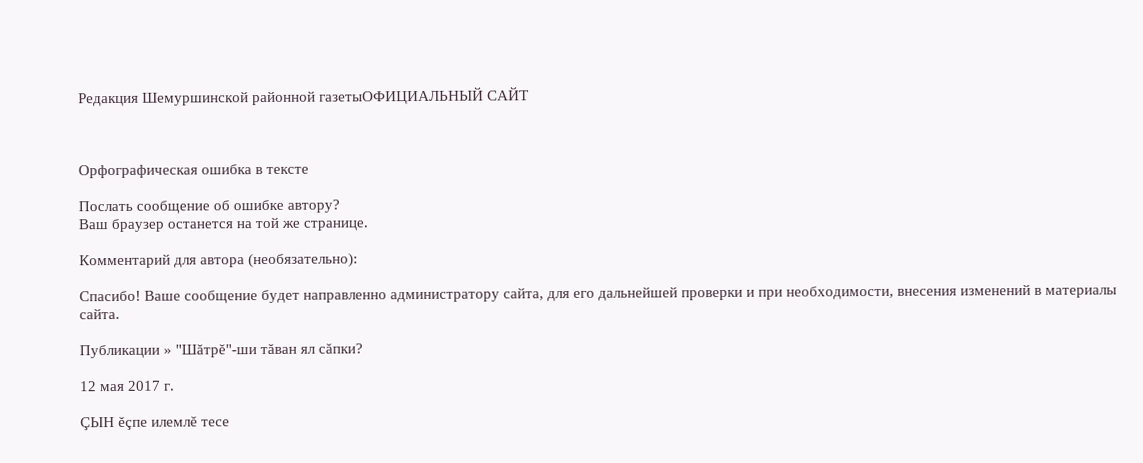Редакция Шемуршинской районной газетыОФИЦИАЛЬНЫЙ САЙТ



Орфографическая ошибка в тексте

Послать сообщение об ошибке автору?
Ваш браузер останется на той же странице.

Комментарий для автора (необязательно):

Спасибо! Ваше сообщение будет направленно администратору сайта, для его дальнейшей проверки и при необходимости, внесения изменений в материалы сайта.

Публикации » "Шăтрĕ"-ши тăван ял сăпки?

12 мая 2017 г.

ÇЫН ĕçпе илемлĕ тесе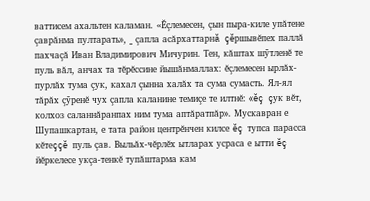ваттисем ахальтен каламан. «Ĕçлемесен, çын пыра-киле упăтене çаврăнма пултарать», _ çапла асăрхаттарнă çĕршывĕпех паллă пахчаçă Иван Владимирович Мичурин. Тен, кăштах шỹтленĕ те пуль вăл, анчах та тĕрĕссине йышăнмаллах: ĕçлемесен ырлăх-пурлăх тума çук, кахал çынна халăх та сума сумасть. Ял-ял тăрăх çỹренĕ чух çапла каланине темиçе те илтнĕ: «ĕç çук вĕт, колхоз саланнăранпах ним тума аптăратпăр». Мускавран е Шупашкартан, е тата район центрĕнчен килсе ĕç тупса парасса кĕтеççĕ пуль çав. Выльăх-чĕрлĕх ытларах усраса е ытти ĕç йĕркелесе укçа-тенкĕ тупăштарма кам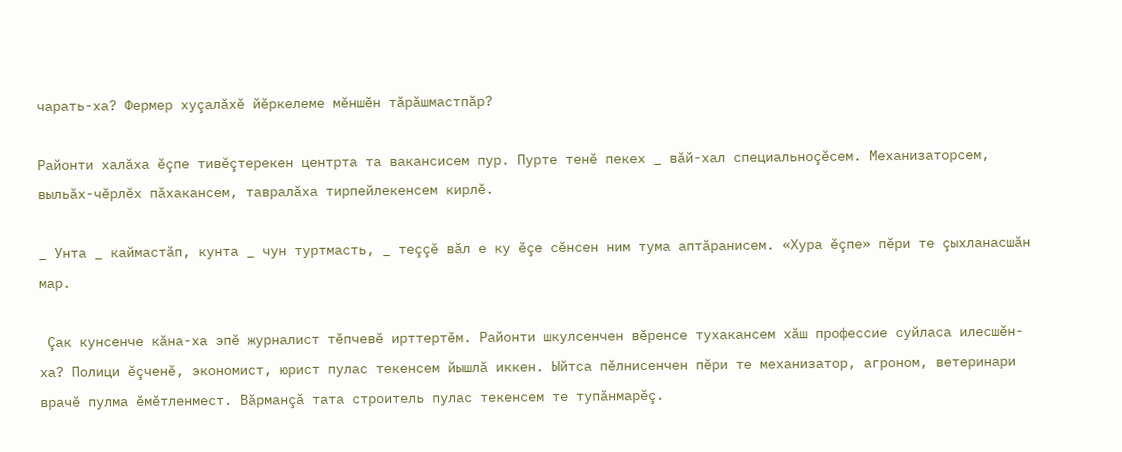чарать-ха? Фермер хуçалăхĕ йĕркелеме мĕншĕн тăрăшмастпăр?

Районти халăха ĕçпе тивĕçтерекен центрта та вакансисем пур. Пурте тенĕ пекех _ вăй-хал специальноçĕсем. Механизаторсем, выльăх-чĕрлĕх пăхакансем, тавралăха тирпейлекенсем кирлĕ.

_ Унта _ каймастăп, кунта _ чун туртмасть, _ теççĕ вăл е ку ĕçе сĕнсен ним тума аптăранисем. «Хура ĕçпе» пĕри те çыхланасшăн мар.

 Çак кунсенче кăна-ха эпĕ журналист тĕпчевĕ ирттертĕм. Районти шкулсенчен вĕренсе тухакансем хăш профессие суйласа илесшĕн-ха? Полици ĕçченĕ, экономист, юрист пулас текенсем йышлă иккен. Ыйтса пĕлнисенчен пĕри те механизатор, агроном, ветеринари врачĕ пулма ĕмĕтленмест. Вăрманçă тата строитель пулас текенсем те тупăнмарĕç.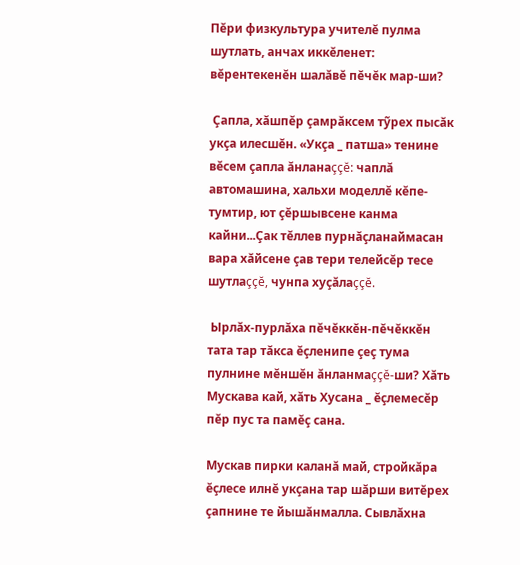Пĕри физкультура учителĕ пулма шутлать, анчах иккĕленет: вĕрентекенĕн шалăвĕ пĕчĕк мар-ши?

 Çапла, хăшпĕр çамрăксем тỹрех пысăк укçа илесшĕн. «Укçа _ патша» тенине вĕсем çапла ăнланаççĕ: чаплă автомашина, хальхи моделлĕ кĕпе-тумтир, ют çĕршывсене канма кайни...Çак тĕллев пурнăçланаймасан вара хăйсене çав тери телейсĕр тесе шутлаççĕ, чунпа хуçăлаççĕ.

 Ырлăх-пурлăха пĕчĕккĕн-пĕчĕккĕн тата тар тăкса ĕçленипе çеç тума пулнине мĕншĕн ăнланмаççĕ-ши? Хăть Мускава кай, хăть Хусана _ ĕçлемесĕр пĕр пус та памĕç сана.

Мускав пирки каланă май, стройкăра ĕçлесе илнĕ укçана тар шăрши витĕрех çапнине те йышăнмалла. Сывлăхна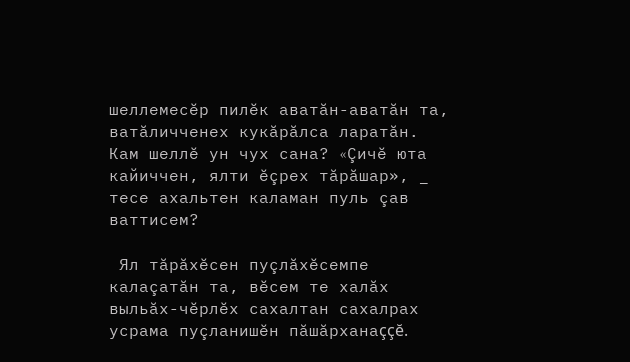шеллемесĕр пилĕк аватăн-аватăн та, ватăличченех кукăрăлса ларатăн. Кам шеллĕ ун чух сана? «Çичĕ юта кайиччен, ялти ĕçрех тăрăшар», _ тесе ахальтен каламан пуль çав ваттисем?

 Ял тăрăхĕсен пуçлăхĕсемпе калаçатăн та, вĕсем те халăх выльăх-чĕрлĕх сахалтан сахалрах усрама пуçланишĕн пăшăрханаççĕ.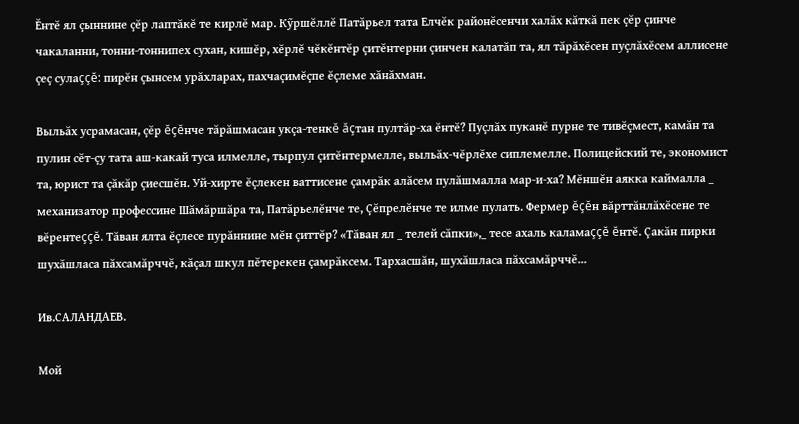Ĕнтĕ ял çыннине çĕр лаптăкĕ те кирлĕ мар. Кỹршĕллĕ Патăрьел тата Елчĕк районĕсенчи халăх кăткă пек çĕр çинче чакаланни, тонни-тоннипех сухан, кишĕр, хĕрлĕ чĕкĕнтĕр çитĕнтерни çинчен калатăп та, ял тăрăхĕсен пуçлăхĕсем аллисене çеç сулаççĕ: пирĕн çынсем урăхларах, пахчаçимĕçпе ĕçлеме хăнăхман.

Выльăх усрамасан, çĕр ĕçĕнче тăрăшмасан укçа-тенкĕ ăçтан пултăр-ха ĕнтĕ? Пуçлăх пуканĕ пурне те тивĕçмест, камăн та пулин сĕт-çу тата аш-какай туса илмелле, тырпул çитĕнтермелле, выльăх-чĕрлĕхе сиплемелле. Полицейский те, экономист та, юрист та çăкăр çиесшĕн. Уй-хирте ĕçлекен ваттисене çамрăк алăсем пулăшмалла мар-и-ха? Мĕншĕн аякка каймалла _ механизатор профессине Шăмăршăра та, Патăрьелĕнче те, Çĕпрелĕнче те илме пулать. Фермер ĕçĕн вăрттăнлăхĕсене те вĕрентеççĕ. Тăван ялта ĕçлесе пурăннине мĕн çиттĕр? «Тăван ял _ телей сăпки»,_ тесе ахаль каламаççĕ ĕнтĕ. Çакăн пирки шухăшласа пăхсамăрччĕ, кăçал шкул пĕтерекен çамрăксем. Тархасшăн, шухăшласа пăхсамăрччĕ...

Ив.САЛАНДАЕВ.

Мой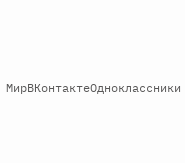МирВКонтактеОдноклассники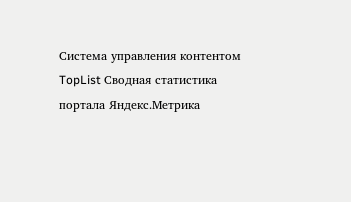Система управления контентом
TopList Сводная статистика портала Яндекс.Метрика